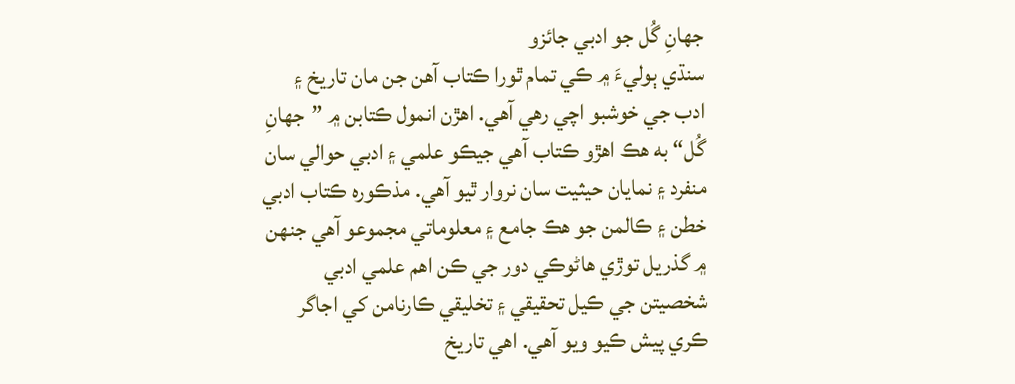جهانِ گُل جو ادبي جائزو
سنڌي ٻوليءَ ۾ ڪي تمام ٿورا ڪتاب آهن جن مان تاريخ ۽ ادب جي خوشبو اچي رهي آهي. اهڙن انمول ڪتابن ۾ ”جهانِ گُل“ به هڪ اهڙو ڪتاب آهي جيڪو علمي ۽ ادبي حوالي سان منفرد ۽ نمايان حيثيت سان نروار ٿيو آهي. مذڪوره ڪتاب ادبي خطن ۽ ڪالمن جو هڪ جامع ۽ معلوماتي مجموعو آهي جنهن ۾ گذريل توڙي هاڻوڪي دور جي ڪن اهم علمي ادبي شخصيتن جي ڪيل تحقيقي ۽ تخليقي ڪارنامن کي اجاگر ڪري پيش ڪيو ويو آهي. اهي تاريخ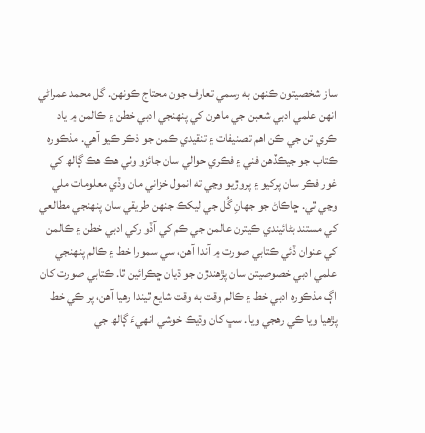ساز شخصيتون ڪنهن به رسمي تعارف جون محتاج ڪونهن. گل محمد عمراڻي انهن علمي ادبي شعبن جي ماهرن کي پنهنجي ادبي خطن ۽ ڪالمن ۾ ياد ڪري تن جي ڪن اهم تصنيفات ۽ تنقيدي ڪمن جو ذڪر ڪيو آهي. مذڪوره ڪتاب جو جيڪڏهن فني ۽ فڪري حوالي سان جائزو وٺي هڪ هڪ ڳالھ کي غور فڪر سان پرکيو ۽ پروڙيو وڃي ته انمول خزاني مان وڏي معلومات ملي وڃي ٿي. ڇاڪاڻ جو جهانِ گُل جي ليکڪ جنهن طريقي سان پنهنجي مطالعي کي مستند بڻائيندي ڪيترن عالمن جي ڪم کي آڏو رکي ادبي خطن ۽ ڪالمن کي عنوان ڏئي ڪتابي صورت ۾ آندا آهن، سي سمورا خط ۽ ڪالم پنهنجي علمي ادبي خصوصيتن سان پڙهندڙن جو ڌيان ڇڪرائين ٿا. ڪتابي صورت کان اڳ مذڪوره ادبي خط ۽ ڪالم وقت به وقت شايع ٿيندا رهيا آهن، پر ڪي خط پڙهيا ويا ڪي رهجي ويا. سڀ کان وڌيڪ خوشي انهيءَ ڳالھ جي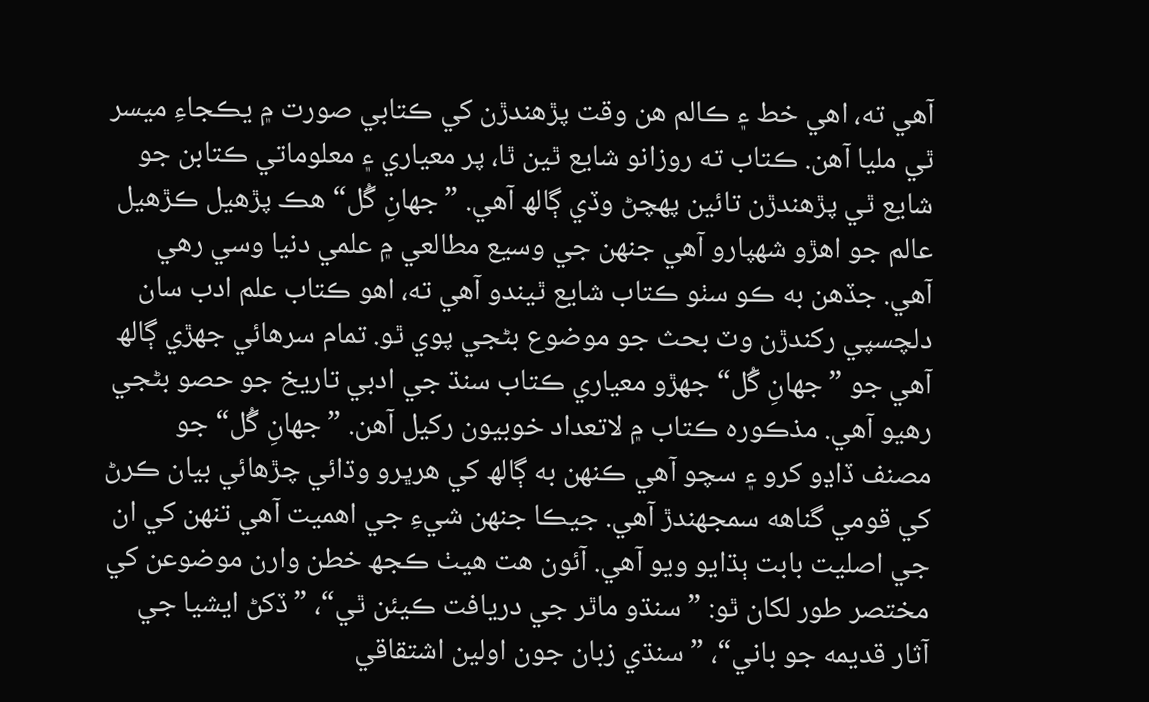آهي ته، اهي خط ۽ ڪالم هن وقت پڙهندڙن کي ڪتابي صورت ۾ يڪجاءِ ميسر ٿي مليا آهن. ڪتاب ته روزانو شايع ٿين ٿا، پر معياري ۽ معلوماتي ڪتابن جو شايع ٿي پڙهندڙن تائين پهچڻ وڏي ڳالھ آهي. ”جهانِ گُل“ هڪ پڙهيل ڪڙهيل عالم جو اهڙو شهپارو آهي جنهن جي وسيع مطالعي ۾ علمي دنيا وسي رهي آهي. جڏهن به ڪو سٺو ڪتاب شايع ٿيندو آهي ته، اهو ڪتاب علم ادب سان دلچسپي رکندڙن وٽ بحث جو موضوع بڻجي پوي ٿو. تمام سرهائي جهڙي ڳالھ آهي جو ”جهانِ گُل“ جهڙو معياري ڪتاب سنڌ جي ادبي تاريخ جو حصو بڻجي رهيو آهي. مذڪوره ڪتاب ۾ لاتعداد خوبيون رکيل آهن. ”جهانِ گُل“ جو مصنف ڏاڍو کرو ۽ سچو آهي ڪنهن به ڳالھ کي هرڀرو وڌائي چڙهائي بيان ڪرڻ کي قومي گناهه سمجهندڙ آهي. جيڪا جنهن شيءِ جي اهميت آهي تنهن کي ان جي اصليت بابت ٻڌايو ويو آهي. آئون هت هيٺ ڪجھ خطن وارن موضوعن کي مختصر طور لکان ٿو: ”سنڌو ماٿر جي دريافت ڪيئن ٿي“، ”ڏکڻ ايشيا جي آثار قديمه جو باني“، ”سنڌي زبان جون اولين اشتقاقي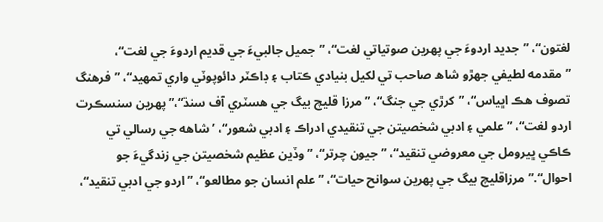لغتون“، ”جديد اردوءَ جي پهرين صوتياتي لغت“، ”جميل جالبيءَ جي قديم اردوءَ جي لغت“، ”مقدمه لطيفي جهڙو شاھ صاحب تي لکيل بنيادي ڪتاب ۽ ڊاڪٽر دائوپوٽي واري تمهيد“، ”فرهنگ تصوف هڪ اڀياس“، ”کرڙي جي جنگ“، ”مرزا قليچ بيگ جي هسٽري آف سنڌ“،”پهرين سنسڪرت اردو لغت“، ”علمي ۽ ادبي شخصيتن جي تنقيدي ادراڪ ۽ ادبي شعور“، ’شاهه جي رسالي تي ڪاڪي ڀيرومل جي معروضي تنقيد“، ”جيون چرتر“، ”وڏين عظيم شخصيتن جي زندگيءَ جو احوال“.”مرزاقليچ بيگ جي پهرين سوانح حيات“، ”علم انسان جو مطالعو“، ”اردو جي ادبي تنقيد“،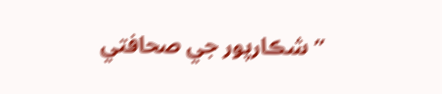”شڪارپور جي صحافتي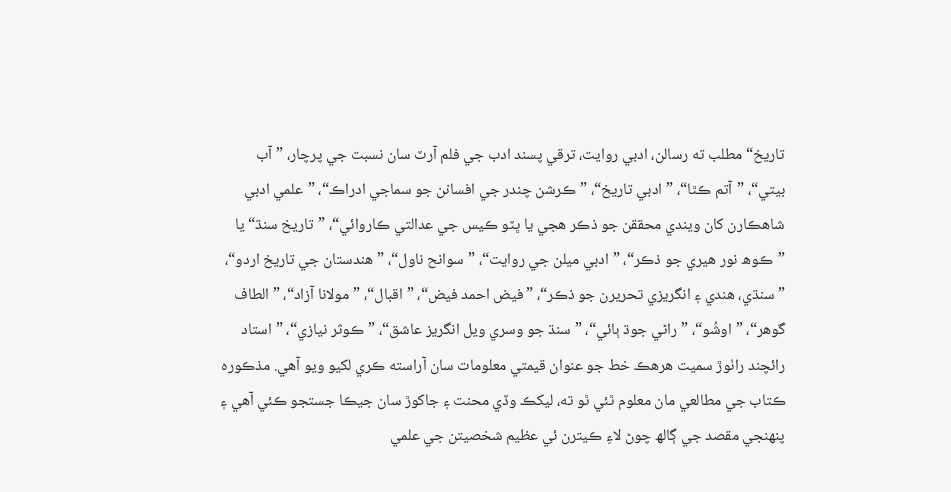تاريخ“ مطلب ته رسالن، ادبي روايت، ترقي پسند ادب جي فلم آرٽ سان نسبت جي پرچار، ”آب بيتي“، ”آتم ڪٿا“، ”ادبي تاريخ“، ”ڪرشن چندر جي افسانن جو سماجي ادراڪ“، ”علمي ادبي شاهڪارن کان ويندي محققن جو ذڪر هجي يا ڀٽو ڪيس جي عدالتي ڪاروائي“، ”تاريخ سنڌ“ يا ”ڪوھ نور هيري جو ذڪر“، ”ادبي ميلن جي روايت“، ”سوانح ناول“، ”هندستان جي تاريخ اردو“، ”سنڌي، هندي ۽ انگريزي تحريرن جو ذڪر“، ”فيض احمد فيض“، ”اقبال“، ”مولانا آزاد“، ”الطاف گوهر“، ”اوشُو“، ”راڻي جوڌ ٻائي“، ”سنڌ جو وسري ويل انگريز عاشق“، ”ڪوثر نيازي“، ”استاد رائچند راٺوڙ سميت هرهڪ خط جو عنوان قيمتي معلومات سان آراسته ڪري لکيو ويو آهي. مذڪوره ڪتاب جي مطالعي مان معلوم ٿئي ٿو ته، ليکڪ وڏي محنت ۽ جاکوڙ سان جيڪا جستجو ڪئي آهي ۽ پنهنجي مقصد جي ڳالھ چوڻ لاءِ ڪيترن ئي عظيم شخصيتن جي علمي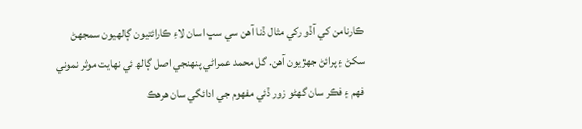ڪارنامن کي آڏو رکي مثال ڏنا آهن سي سڀ اسان لاءِ ڪارائتيون ڳالهيون سمجهڻ سکڻ ۽ پرائڻ جهڙيون آهن. گل محمد عمراڻي پنهنجي اصل ڳالھ ئي نهايت موثر نموني فهم ۽ فڪر سان گهڻو زور ڏئي مفهوم جي ادائگي سان هرهڪ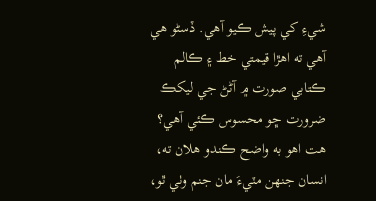شيءِ کي پيش ڪيو آهي. ڏسڻو هي آهي ته اهڙا قيمتي خط ۽ ڪالم ڪتابي صورت ۾ آڻڻ جي ليکڪ ضرورت ڇو محسوس ڪئي آهي؟ هت اهو به واضح ڪندو هلان ته، انسان جنهن مٽيءَ مان جنم وٺي ٿو،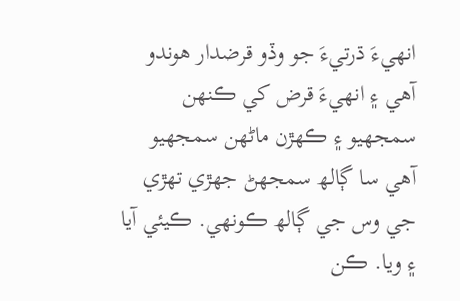انهيءَ ڌرتيءَ جو وڏو قرضدار هوندو آهي ۽ انهيءَ قرض کي ڪنهن سمجهيو ۽ ڪهڙن ماڻهن سمجهيو آهي سا ڳالھ سمجهڻ جهڙي تهڙي جي وس جي ڳالھ ڪونهي. ڪيئي آيا ۽ ويا. ڪن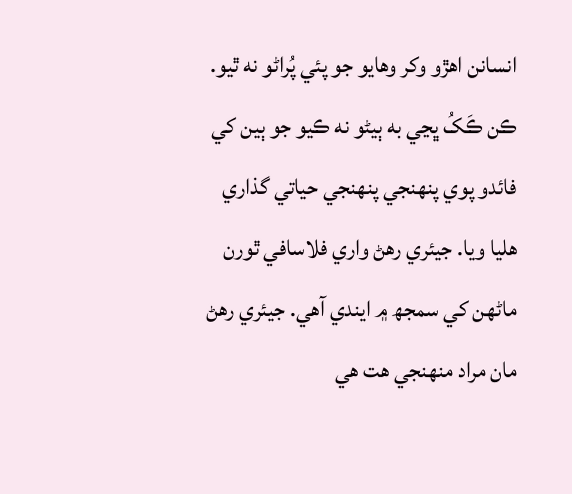انسانن اهڙو وکر وهايو جو پئي پُراڻو نه ٿيو. ڪن ڪَکُ ڀڃي به ٻيڻو نه ڪيو جو ٻين کي فائدو پوي پنهنجي پنهنجي حياتي گذاري هليا ويا. جيئري رهڻ واري فلاسافي ٿورن ماڻهن کي سمجھ ۾ ايندي آهي. جيئري رهڻ مان مراد منهنجي هت هي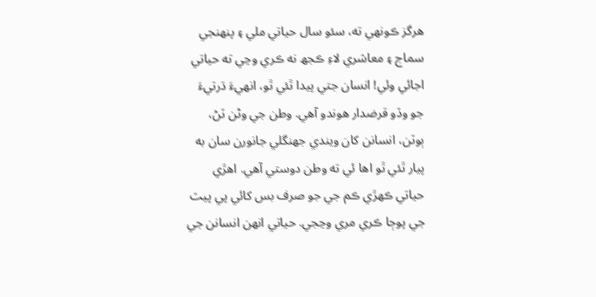هرگز ڪونهي ته، سئو سال حياتي ملي ۽ پنهنجي سماج ۽ معاشري لاءِ ڪجھ نه ڪري وڃي ته حياتي اجائي وئي! انسان جتي پيدا ٿئي ٿو، انهيءَ ڌرتيءَ جو وڏو قرضدار هوندو آهي. وطن جي وڻن ٽڻ، ٻوٽن، انسانن کان ويندي جهنگلي جانورن سان به پيار ٿئي ٿو اها ئي ته وطن دوستي آهي. اهڙي حياتي ڪهڙي ڪم جي جو صرف بس کائي پي پيٽ جي پوڄا ڪري مري وڃجي. حياتي انهن انسانن جي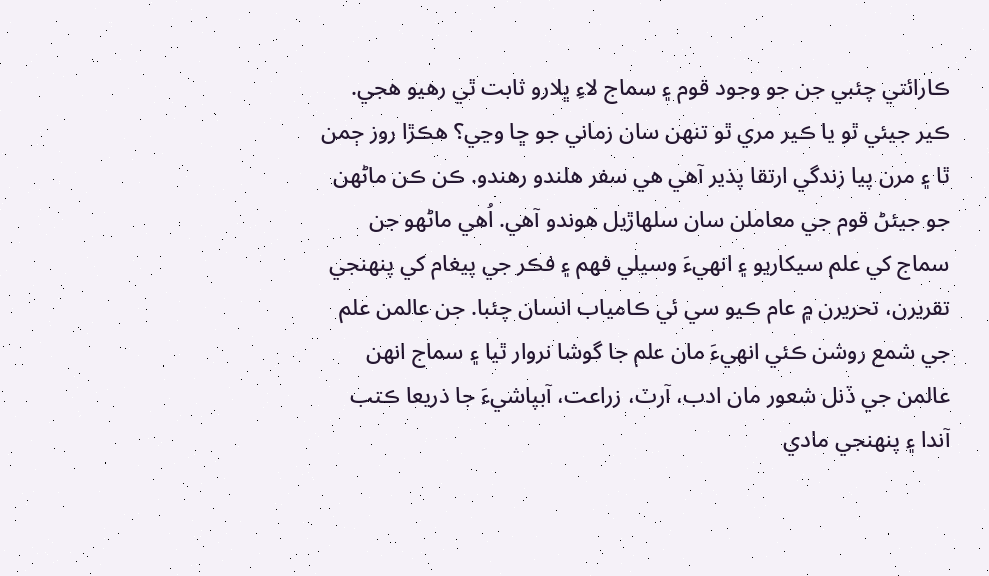ڪارائتي چئبي جن جو وجود قوم ۽ سماج لاءِ ڀلارو ثابت ٿي رهيو هجي. ڪير جيئي ٿو يا ڪير مري ٿو تنهن سان زماني جو ڇا وڃي؟ هڪڙا روز ڄمن ٿا ۽ مرن پيا زندگي ارتقا پذير آهي هي سفر هلندو رهندو. ڪن ڪن ماڻهن جو جيئڻ قوم جي معاملن سان سلهاڙيل هوندو آهي. اُهي ماڻهو جن سماج کي علم سيکاريو ۽ انهيءَ وسيلي فهم ۽ فڪر جي پيغام کي پنهنجي تقريرن، تحريرن ۾ عام ڪيو سي ئي ڪامياب انسان چئبا. جن عالمن علم جي شمع روشن ڪئي انهيءَ مان علم جا گوشا نروار ٿيا ۽ سماج انهن عالمن جي ڏنل شعور مان ادب، آرٽ، زراعت، آبپاشيءَ جا ذريعا ڪتب آندا ۽ پنهنجي مادي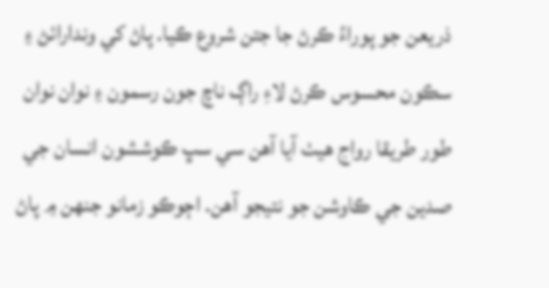ذريعن جو پوراءُ ڪرڻ جا جتن شروع ڪيا. پاڻ کي وندارائڻ ۽ سڪون محسوس ڪرڻ لاءِ راڳ ناچ جون رسمون ۽ نوان نوان طور طريقا رواج هيٺ آيا آهن سي سڀ ڪوششون انسان جي صدين جي ڪاوشن جو نتيجو آهن. اڄوڪو زمانو جنهن ۾ پاڻ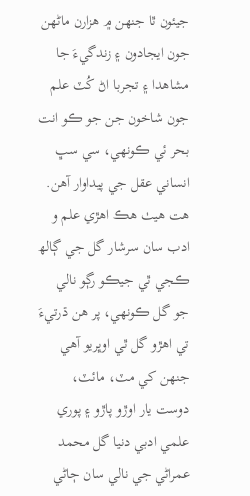جيئون ٿا جنهن ۾ هزارن ماڻهن جون ايجادون ۽ زندگيءَ جا مشاهدا ۽ تجربا اڻ کُٽ علم جون شاخون جن جو ڪو انت بحر ئي ڪونهي، سي سڀ انساني عقل جي پيداوار آهن. هت هيٺ هڪ اهڙي علم و ادب سان سرشار گل جي ڳالھ ڪجي ٿي جيڪو رڳو نالي جو گل ڪونهي، پر هن ڌرتيءَ تي اهڙو گل ٿي اوڀريو آهي جنهن کي مٽ، مائٽ، دوست يار اوڙو پاڙو ۽ پوري علمي ادبي دنيا گل محمد عمراڻي جي نالي سان ڄاڻي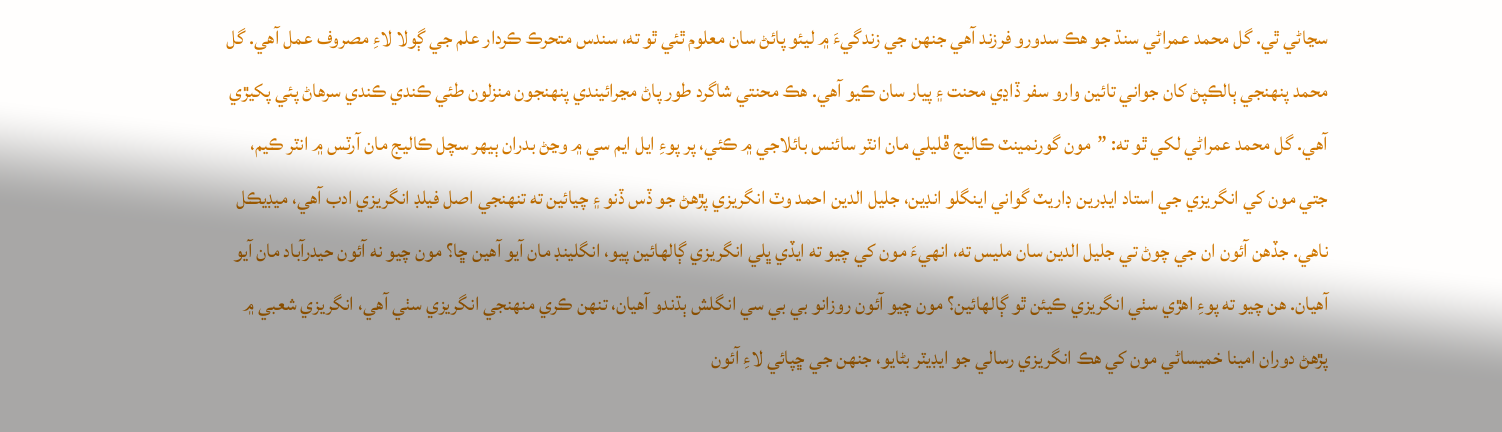سڃاڻي ٿي. گل محمد عمراڻي سنڌ جو هڪ سدورو فرزند آهي جنهن جي زندگيءَ ۾ ليئو پائڻ سان معلوم ٿئي ٿو ته، سندس متحرڪ ڪردار علم جي ڳولا لاءِ مصروف عمل آهي. گل محمد پنهنجي ٻالڪپڻ کان جواني تائين وارو سفر ڏاڍي محنت ۽ پيار سان ڪيو آهي. هڪ محنتي شاگرد طور پاڻ مڃرائيندي پنهنجون منزلون طئي ڪندي ڪندي سرهاڻ پئي پکيڙي آهي. گل محمد عمراڻي لکي ٿو ته: ”مون گورنمينٽ ڪاليج ڦليلي مان انٽر سائنس بائلاجي ۾ ڪئي، پر پوءِ ايل ايم سي ۾ وڃڻ بدران ٻيهر سچل ڪاليج مان آرٽس ۾ انٽر ڪيم، جتي مون کي انگريزي جي استاد ايڊرين ڊاريٽ گواني اينگلو انڊين، جليل الدين احمد وٽ انگريزي پڙهڻ جو ڏس ڏنو ۽ چيائين ته تنهنجي اصل فيلڊ انگريزي ادب آهي، ميڊيڪل ناهي. جڏهن آئون ان جي چوڻ تي جليل الدين سان مليس ته، انهيءَ مون کي چيو ته ايڏي ڀلي انگريزي ڳالهائين پيو، انگلينڊ مان آيو آهين ڇا؟ مون چيو نه آئون حيدرآباد مان آيو آهيان. هن چيو ته پوءِ اهڙي سٺي انگريزي ڪيئن ٿو ڳالهائين؟ مون چيو آئون روزانو بي بي سي انگلش ٻڌندو آهيان، تنهن ڪري منهنجي انگريزي سٺي آهي، انگريزي شعبي ۾ پڙهڻ دوران امينا خميساڻي مون کي هڪ انگريزي رسالي جو ايڊيٽر بڻايو، جنهن جي ڇپائي لاءِ آئون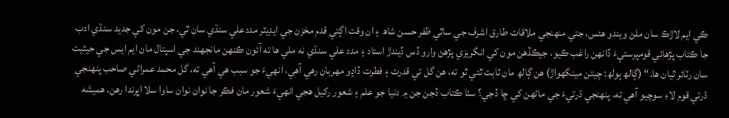ڪي ايم لاڙڪ سان ملڻ ويندو هئس، جتي منهنجي ملاقات طارق اشرف جي ساٿي ظفر حسن شاھ ۽ ان وقت اڳتي قدم مخزن جي ايڊيٽر مددعلي سنڌي سان ٿي، جن مون کي جديد سنڌي ادب جا ڪتاب پڙهائي قومپرستيءَ ڏانهن راغب ڪيو، جيڪڏهن مون کي انگريزي پڙهڻ وارو ڏس ڏيندڙ استاد ۽ مدد علي سنڌي نه ملي ها ته آئون ڪنهن مانجهند جي اسپتال مان ايم ايس جي حيثيت سان رٽائر ٿيان ها.“ (ڳالھ ٻولھ: چيتن مينگهواڙ) هن ڳالھ مان ثابت ٿئي ٿو ته، هن گل تي قدرت ۽ فطرت ڏاڍو مهربان رهي آهي، انهيءَ جو سبب هي آهي ته، گل محمد عمراڻي صاحب پنهنجي ڌرتي قوم لاءِ سوچيو آهي ته، پنهنجي ڌرتيءَ جي ماڻهن کي ڇا ڏجي؟ سٺا ڪتاب ڏجن جن ۾ دنيا جو علم ۽ شعور رکيل هجي انهيءَ شعور مان فڪر جا نوان نوان ساوا سلا اڀرندا رهن. هميشه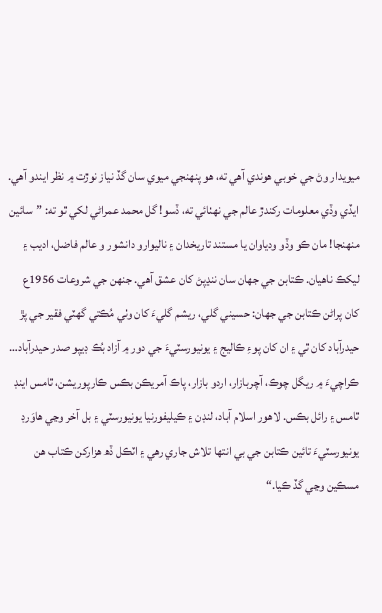ميويدار وڻ جي خوبي هوندي آهي ته، هو پنهنجي ميوي سان گڏ نياز نوڙت ۾ نظر ايندو آهي. ايڏي وڏي معلومات رکندڙ عالم جي نهٺائي ته، ڏسو! گل محمد عمراڻي لکي ٿو ته: ”سائين منهنجا! مان ڪو وڏو ودياوان يا مستند تاريخدان ۽ ناليوارو دانشور و عالم فاضل، اديب ۽ ليکڪ ناهيان. ڪتابن جي جهان سان ننڍپڻ کان عشق آهي. جنهن جي شروعات 1956ع کان پراڻن ڪتابن جي جهان: حسيني گلي، ريشم گليءَ کان وٺي مُڪتي گهٽي فقير جي پڙ حيدرآباد کان ٿي ۽ ان کان پوءِ ڪاليج ۽ يونيورسٽيءَ جي دور ۾ آزاد بُڪ ڊيپو صدر حيدرآباد… ڪراچيءَ ۾ ريگل چوڪ، آچربازار، اردو بازار، پاڪ آمريڪن بڪس ڪارپوريشن، ٿامس اينڊ ٿامس ۽ رائل بڪس. لاهور اسلام آباد، لنڊن ۽ ڪيليفورنيا يونيورسٽي ۽ بل آخر وڃي هاوَرڊ يونيورسٽيءَ تائين ڪتابن جي بي انتها تلاش جاري رهي ۽ اٽڪل ڏھ هزارکن ڪتاب هن مسڪين وڃي گڏ ڪيا.“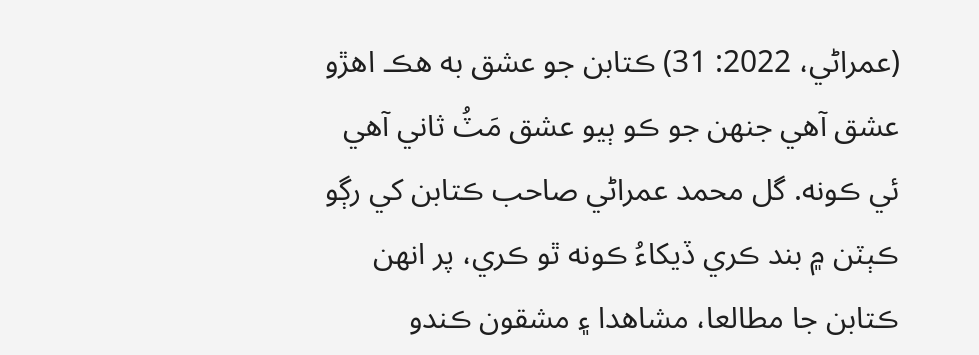(عمراڻي، 2022: 31) ڪتابن جو عشق به هڪ اهڙو عشق آهي جنهن جو ڪو ٻيو عشق مَٽُ ثاني آهي ئي ڪونه. گل محمد عمراڻي صاحب ڪتابن کي رڳو ڪٻٽن ۾ بند ڪري ڏيکاءُ ڪونه ٿو ڪري، پر انهن ڪتابن جا مطالعا، مشاهدا ۽ مشقون ڪندو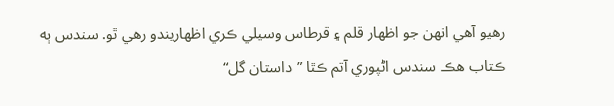رهيو آهي انهن جو اظهار قلم ۽ قرطاس وسيلي ڪري اظهاريندو رهي ٿو. سندس ٻه ڪتاب هڪ سندس اڻپوري آتم ڪٿا ”داستان گل“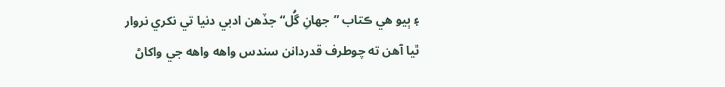۽ ٻيو هي ڪتاب ”جهانِ گُل“ جڏهن ادبي دنيا تي نکري نروار ٿيا آهن ته چوطرف قدردانن سندس واهه واهه جي واکاڻ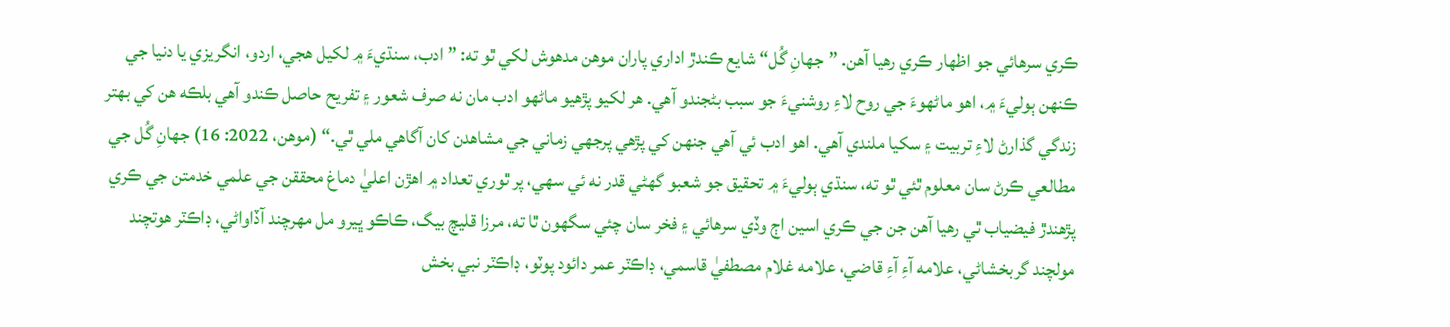ڪري سرهائي جو اظهار ڪري رهيا آهن. ”جهانِ گُل“ شايع ڪندڙ اداري پاران موهن مدهوش لکي ٿو ته: ”ادب، سنڌيءَ ۾ لکيل هجي، اردو، انگريزي يا دنيا جي ڪنهن ٻوليءَ ۾، اهو ماڻهوءَ جي روح لاءِ روشنيءَ جو سبب بڻجندو آهي. هر لکيو پڙهيو ماڻهو ادب مان نه صرف شعور ۽ تفريح حاصل ڪندو آهي بلڪه هن کي بهتر زندگي گذارڻ لاءِ تربيت ۽ سکيا ملندي آهي. اهو ادب ئي آهي جنهن کي پڙهي پرجهي زماني جي مشاهدن کان آگاهي ملي ٿي.“ (موهن، 2022: 16) جهانِ گُل جي مطالعي ڪرڻ سان معلوم ٿئي ٿو ته، سنڌي ٻوليءَ ۾ تحقيق جو شعبو گهڻي قدر نه ئي سهي، پر ٿوري تعداد ۾ اهڙن اعليٰ دماغ محققن جي علمي خدمتن جي ڪري پڙهندڙ فيضياب ٿي رهيا آهن جن جي ڪري اسين اڄ وڏي سرهائي ۽ فخر سان چئي سگهون ٿا ته، مرزا قليچ بيگ، ڪاڪو ڀيرو مل مهرچند آڏاواڻي، ڊاڪٽر هوتچند مولچند گربخشاڻي، علامه آءِ آءِ قاضي، علامه غلام مصطفيٰ قاسمي، ڊاڪٽر عمر دائود پوٽو، ڊاڪٽر نبي بخش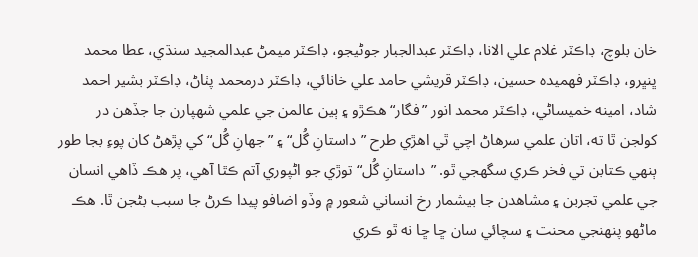خان بلوچ، ڊاڪٽر غلام علي الانا، ڊاڪٽر عبدالجبار جوڻيجو، ڊاڪٽر ميمڻ عبدالمجيد سنڌي، عطا محمد ڀنڀرو، ڊاڪٽر فهميده حسين، ڊاڪٽر قريشي حامد علي خانائي، ڊاڪٽر درمحمد پٺاڻ، ڊاڪٽر بشير احمد شاد، امينه خميساڻي، ڊاڪٽر محمد انور ”فگار“ هڪڙو ۽ ٻين عالمن جي علمي شهپارن جا جڏهن در کولجن ٿا ته، اتان علمي سرهاڻ اچي ٿي اهڙي طرح ”داستانِ گُل“ ۽ ”جهانِ گُل“ کي پڙهڻ کان پوءِ بجا طور ٻنهي ڪتابن تي فخر ڪري سگهجي ٿو. ”داستانِ گُل“ توڙي جو اڻپوري آتم ڪٿا آهي، پر هڪ ڏاهي انسان جي علمي تجربن ۽ مشاهدن جا بيشمار رخ انساني شعور ۾ وڏو اضافو پيدا ڪرڻ جا سبب بڻجن ٿا. هڪ ماڻهو پنهنجي محنت ۽ سچائي سان ڇا ڇا نه ٿو ڪري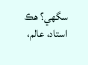سگهي؟ هڪ استاد، عالم،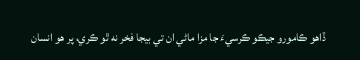ڏاهو ڪامورو جيڪو ڪرسيءَ جا مزا ماڻي ان تي بيجا فخر نه ٿو ڪري، پر هو انسان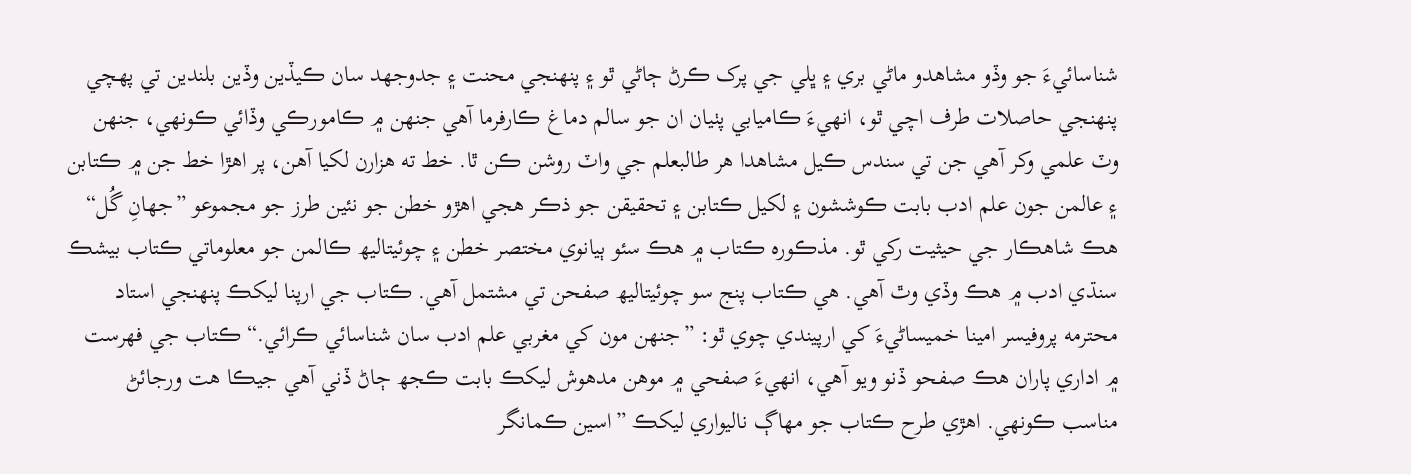شناسائيءَ جو وڏو مشاهدو ماڻي بري ۽ ڀلي جي پرک ڪرڻ ڄاڻي ٿو ۽ پنهنجي محنت ۽ جدوجهد سان ڪيڏين وڏين بلندين تي پهچي پنهنجي حاصلات طرف اچي ٿو، انهيءَ ڪاميابي پٺيان ان جو سالم دماغ ڪارفرما آهي جنهن ۾ ڪامورڪي وڏائي ڪونهي، جنهن وٽ علمي وکر آهي جن تي سندس ڪيل مشاهدا هر طالبعلم جي واٽ روشن ڪن ٿا. خط ته هزارن لکيا آهن، پر اهڙا خط جن ۾ ڪتابن ۽ عالمن جون علم ادب بابت ڪوششون ۽ لکيل ڪتابن ۽ تحقيقن جو ذڪر هجي اهڙو خطن جو نئين طرز جو مجموعو ”جهانِ گُل“ هڪ شاهڪار جي حيثيت رکي ٿو. مذڪوره ڪتاب ۾ هڪ سئو ٻيانوي مختصر خطن ۽ چوئيتاليھ ڪالمن جو معلوماتي ڪتاب بيشڪ سنڌي ادب ۾ هڪ وڏي وٿ آهي. هي ڪتاب پنج سو چوئيتاليھ صفحن تي مشتمل آهي. ڪتاب جي ارپنا ليکڪ پنهنجي استاد محترمه پروفيسر امينا خميساڻيءَ کي ارپيندي چوي ٿو: ”جنهن مون کي مغربي علم ادب سان شناسائي ڪرائي.“ ڪتاب جي فهرست ۾ اداري پاران هڪ صفحو ڏنو ويو آهي، انهيءَ صفحي ۾ موهن مدهوش ليکڪ بابت ڪجھ ڄاڻ ڏني آهي جيڪا هت ورجائڻ مناسب ڪونهي. اهڙي طرح ڪتاب جو مهاڳ ناليواري ليکڪ ”اسين ڪمانگر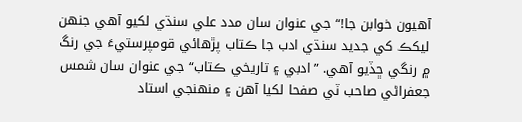آهيون خوابن جا!“ جي عنوان سان مدد علي سنڌي لکيو آهي جنهن ليکڪ کي جديد سنڌي ادب جا ڪتاب پڙهائي قومپرستيءَ جي رنگ ۾ رنگي ڇڏيو آهي. ”ادبي ۽ تاريخي ڪتاب“ جي عنوان سان شمس جعفراڻي صاحب ٽي صفحا لکيا آهن ۽ منهنجي استاد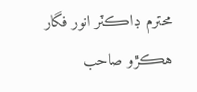محترم ڊاڪٽر انور فگار هڪڙو صاحب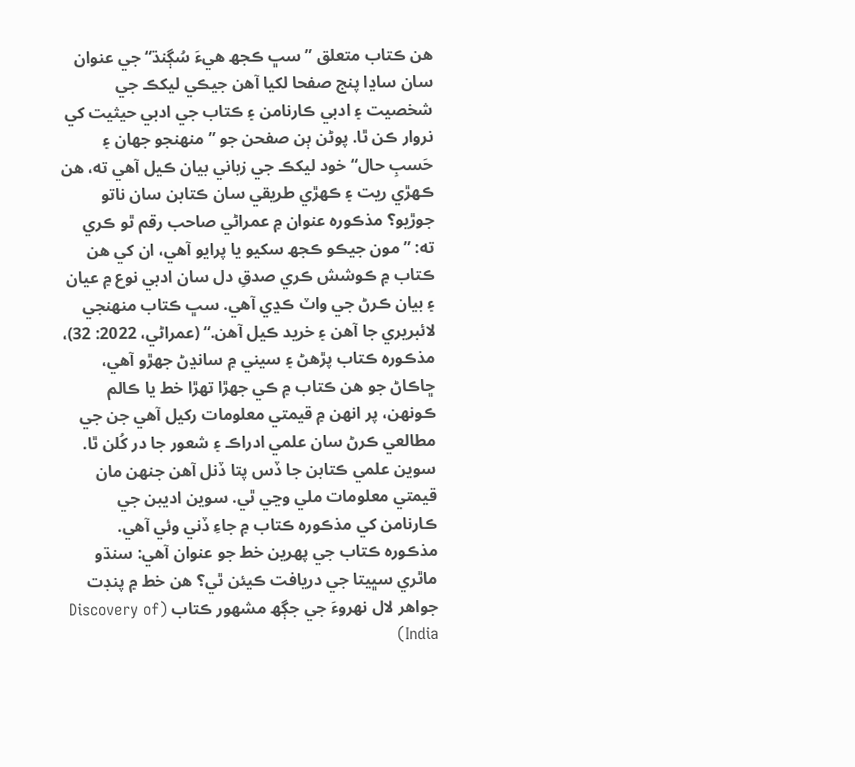هن ڪتاب متعلق ”سڀ ڪجھ هيءَ سُڳنڌ“ جي عنوان سان ساڍا پنج صفحا لکيا آهن جيڪي ليکڪ جي شخصيت ۽ ادبي ڪارنامن ۽ ڪتاب جي ادبي حيثيت کي نروار ڪن ٿا. پوڻن ٻن صفحن جو ”منهنجو جهان ۽ حَسبِ حال“ خود ليکڪ جي زباني بيان ڪيل آهي ته، هن ڪهڙي ريت ۽ ڪهڙي طريقي سان ڪتابن سان ناتو جوڙيو؟ مذڪوره عنوان ۾ عمراڻي صاحب رقم ٿو ڪري ته: ”مون جيڪو ڪجھ سکيو يا پرايو آهي، ان کي هن ڪتاب ۾ ڪوشش ڪري صدقِ دل سان ادبي نوع ۾ عيان ۽ بيان ڪرڻ جي واٽ ڪڍي آهي. سڀ ڪتاب منهنجي لائبريري جا آهن ۽ خريد ڪيل آهن.“ (عمراڻي، 2022: 32)، مذڪوره ڪتاب پڙهڻ ۽ سيني ۾ سانڍڻ جهڙو آهي، ڇاڪاڻ جو هن ڪتاب ۾ ڪي جهڙا تهڙا خط يا ڪالم ڪونهن، پر انهن ۾ قيمتي معلومات رکيل آهي جن جي مطالعي ڪرڻ سان علمي ادراڪ ۽ شعور جا در کُلن ٿا. سوين علمي ڪتابن جا ڏس پتا ڏنل آهن جنهن مان قيمتي معلومات ملي وڃي ٿي. سوين اديبن جي ڪارنامن کي مذڪوره ڪتاب ۾ جاءِ ڏني وئي آهي. مذڪوره ڪتاب جي پهرين خط جو عنوان آهي: سنڌو ماٿري سڀيتا جي دريافت ڪيئن ٿي؟ هن خط ۾ پنڊت جواهر لال نهروءَ جي جڳھ مشهور ڪتاب (Discovery of India)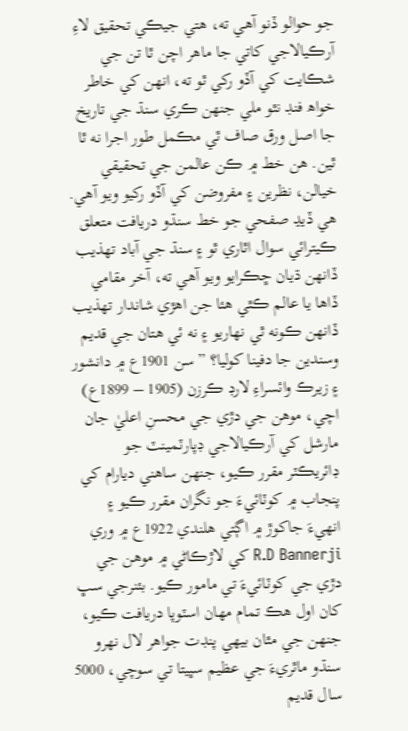جو حوالو ڏنو آهي ته، هتي جيڪي تحقيق لاءِ آرڪيالاجي کاتي جا ماهر اچن ٿا تن جي شڪايت کي آڏو رکي ٿو ته، انهن کي خاطر خواھ فنڊ نٿو ملي جنهن ڪري سنڌ جي تاريخ جا اصل ورق صاف ٿي مڪمل طور اجرا نه ٿا ٿين. هن خط ۾ ڪن عالمن جي تحقيقي خيالن، نظرين ۽ مفروضن کي آڏو رکيو ويو آهي. هي ڏيڍ صفحي جو خط سنڌو دريافت متعلق ڪيترائي سوال اٿاري ٿو ۽ سنڌ جي آباد تهذيب ڏانهن ڌيان ڇڪرايو ويو آهي ته، آخر مقامي ڏاها يا عالم ڪٿي هئا جن اهڙي شاندار تهذيب ڏانهن ڪونه ٿي نهاريو ۽ نه ئي هتان جي قديم وسندين جا دفينا کوليا؟ ”سن 1901ع ۾ دانشور ۽ زيرڪ وائسراءِ لارڊ ڪرزن (1905 – 1899ع) اچي، موهن جي دڙي جي محسنِ اعليٰ جان مارشل کي آرڪيالاجي ڊپارٽمينٽ جو ڊائريڪٽر مقرر ڪيو، جنهن ساهني ديارام کي پنجاب ۾ کوٽائيءَ جو نگران مقرر ڪيو ۽ انهيءَ جاکوڙ ۾ اڳتي هلندي 1922ع ۾ وري R.D Bannerji کي لاڙڪاڻي ۾ موهن جي دڙي جي کوٽائيءَ تي مامور ڪيو. بئنرجي سڀ کان اول هڪ تمام مهان اسٽوپا دريافت ڪيو، جنهن جي مٿان بيهي پنڊت جواهر لال نهرو سنڌو ماٿريءَ جي عظيم سڀيتا تي سوچي، 5000 سال قديم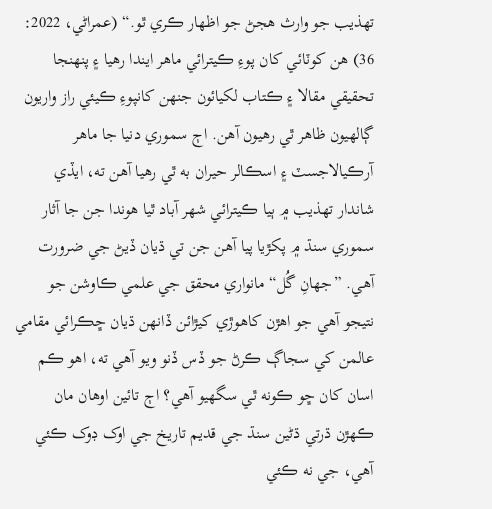تهذيب جو وارث هجڻ جو اظهار ڪري ٿو.“ (عمراڻي، 2022: 36) هن کوٽائي کان پوءِ ڪيترائي ماهر ايندا رهيا ۽ پنهنجا تحقيقي مقالا ۽ ڪتاب لکيائون جنهن کانپوءِ ڪيئي راز واريون ڳالهيون ظاهر ٿي رهيون آهن. اڄ سموري دنيا جا ماهر آرڪيالاجسٽ ۽ اسڪالر حيران به ٿي رهيا آهن ته، ايڏي شاندار تهذيب ۾ ٻيا ڪيترائي شهر آباد ٿيا هوندا جن جا آثار سموري سنڌ ۾ پکڙيا پيا آهن جن تي ڌيان ڏيڻ جي ضرورت آهي. ”جهانِ گُل“ مانواري محقق جي علمي ڪاوشن جو نتيجو آهي جو اهڙن کاهوڙي کيڙائن ڏانهن ڌيان ڇڪرائي مقامي عالمن کي سجاڳ ڪرڻ جو ڏس ڏنو ويو آهي ته، اهو ڪم اسان کان ڇو ڪونه ٿي سگهيو آهي؟ اڄ تائين اوهان مان ڪهڙن ڌرتي ڌڻين سنڌ جي قديم تاريخ جي اوک ڊوک ڪئي آهي، جي نه ڪئي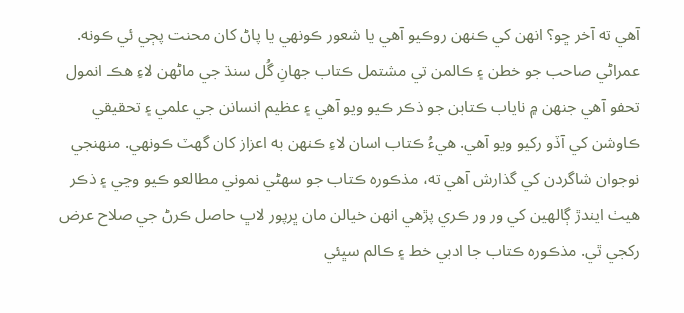آهي ته آخر ڇو؟ انهن کي ڪنهن روڪيو آهي يا شعور ڪونهي يا پاڻ کان محنت پڄي ئي ڪونه. عمراڻي صاحب جو خطن ۽ ڪالمن تي مشتمل ڪتاب جهانِ گُل سنڌ جي ماڻهن لاءِ هڪ انمول تحفو آهي جنهن ۾ ناياب ڪتابن جو ذڪر ڪيو ويو آهي ۽ عظيم انسانن جي علمي ۽ تحقيقي ڪاوشن کي آڏو رکيو ويو آهي. هيءُ ڪتاب اسان لاءِ ڪنهن به اعزاز کان گهٽ ڪونهي. منهنجي نوجوان شاگردن کي گذارش آهي ته، مذڪوره ڪتاب جو سهڻي نموني مطالعو ڪيو وڃي ۽ ذڪر هيٺ ايندڙ ڳالهين کي ور ور ڪري پڙهي انهن خيالن مان ڀرپور لاڀ حاصل ڪرڻ جي صلاح عرض رکجي ٿي. مذڪوره ڪتاب جا ادبي خط ۽ ڪالم سڀئي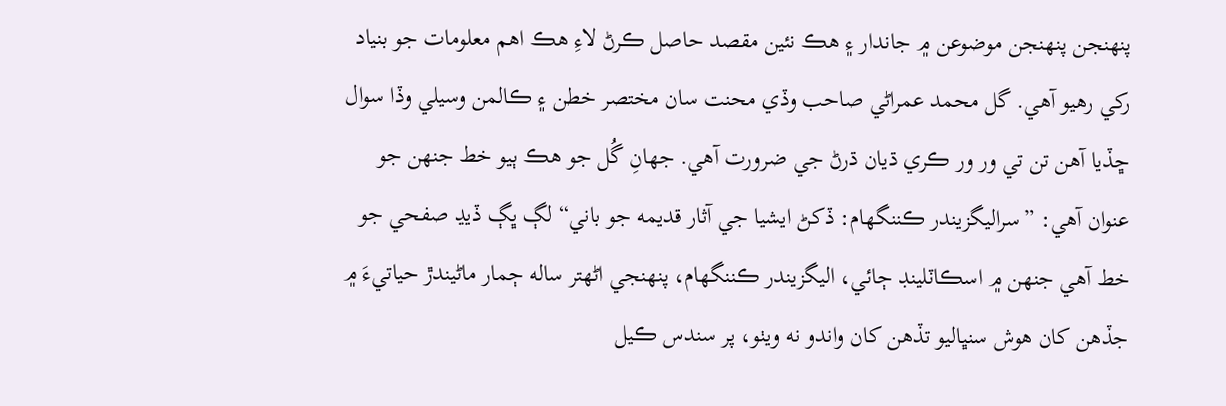پنهنجن پنهنجن موضوعن ۾ جاندار ۽ هڪ نئين مقصد حاصل ڪرڻ لاءِ هڪ اهم معلومات جو بنياد رکي رهيو آهي. گل محمد عمراڻي صاحب وڏي محنت سان مختصر خطن ۽ ڪالمن وسيلي وڏا سوال ڇڏيا آهن تن تي ور ور ڪري ڌيان ڌرڻ جي ضرورت آهي. جهانِ گُل جو هڪ ٻيو خط جنهن جو عنوان آهي: ”سراليگزيندر ڪننگهام: ڏکڻ ايشيا جي آثار قديمه جو باني“ لڳ ڀڳ ڏيڍ صفحي جو خط آهي جنهن ۾ اسڪاٽلينڊ ڄائي، اليگزيندر ڪننگهام، پنهنجي اڻهتر ساله ڄمار ماڻيندڙ حياتيءَ ۾ جڏهن کان هوش سنڀاليو تڏهن کان واندو نه ويٺو، پر سندس ڪيل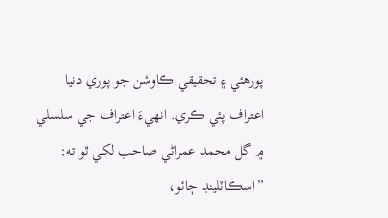پورهئي ۽ تحقيقي ڪاوشن جو پوري دنيا اعتراف پئي ڪري. انهيءَ اعتراف جي سلسلي ۾ گل محمد عمراڻي صاحب لکي ٿو ته: ”اسڪاٽلينڊ ڄائو،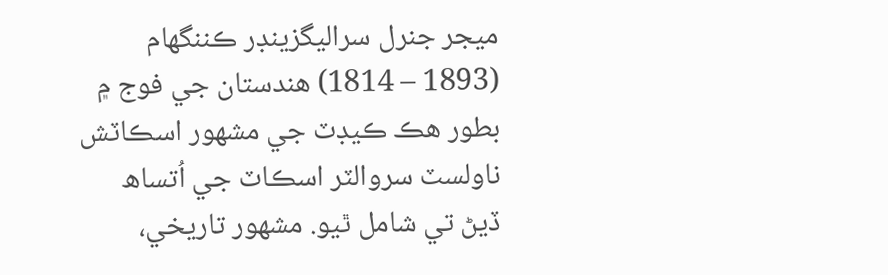ميجر جنرل سراليگزينڊر ڪننگهام (1893 – 1814) هندستان جي فوج ۾ بطور هڪ ڪيڊٽ جي مشهور اسڪاٽش ناولسٽ سروالٽر اسڪاٽ جي اُتساھ ڏيڻ تي شامل ٿيو. مشهور تاريخي،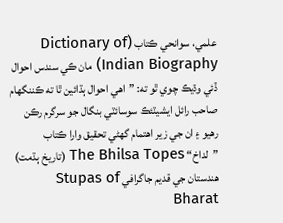علمي، سوانحي ڪتاب (Dictionary of Indian Biography) مان ڪي سندس احوال ڏئي وڌيڪ چوي ٿو ته: ”اهي احوال ٻڌائين ٿا ته ڪننگهام صاحب رائل ايشيٽئڪ سوسائٽي بنگال جو سرگرم رڪن رهيو ۽ ان جي زير اهتمام گهڻي تحقيق وارا ڪتاب ”لداخ“ The Bhilsa Topes (تاريخ ٻڌمت) هندستان جي قديم جاگرافي Stupas of Bharat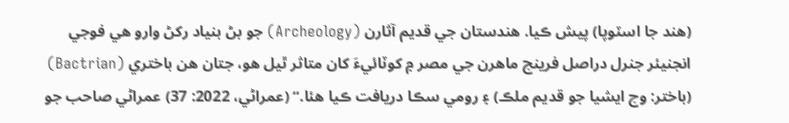(هند جا اسٽوپا) پيش ڪيا. هندستان جي قديم آثارن (Archeology) جو بڻ بنياد رکڻ وارو هي فوجي انجنيئر جنرل دراصل فرينچ ماهرن جي مصر ۾ کوٽائيءَ کان متاثر ٿيل هو، جتان هن باختري (Bactrian) (باختر: وچ ايشيا جو قديم ملڪ) ۽ رومي سڪا دريافت ڪيا هئا.“ (عمراڻي، 2022: 37) عمراڻي صاحب جو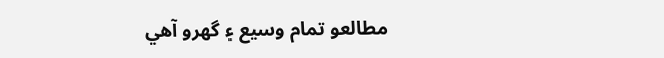مطالعو تمام وسيع ۽ گهرو آهي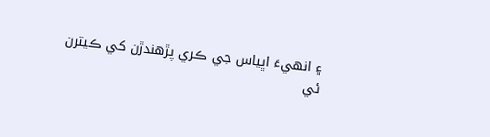۽ انهيءَ اڀياس جي ڪري پڙهندڙن کي ڪيترن ئي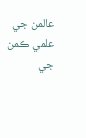عالمن جي علمي ڪمن جي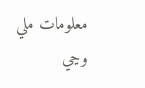معلومات ملي وڃي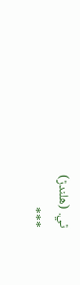ٿي. (هلندڙ)
***